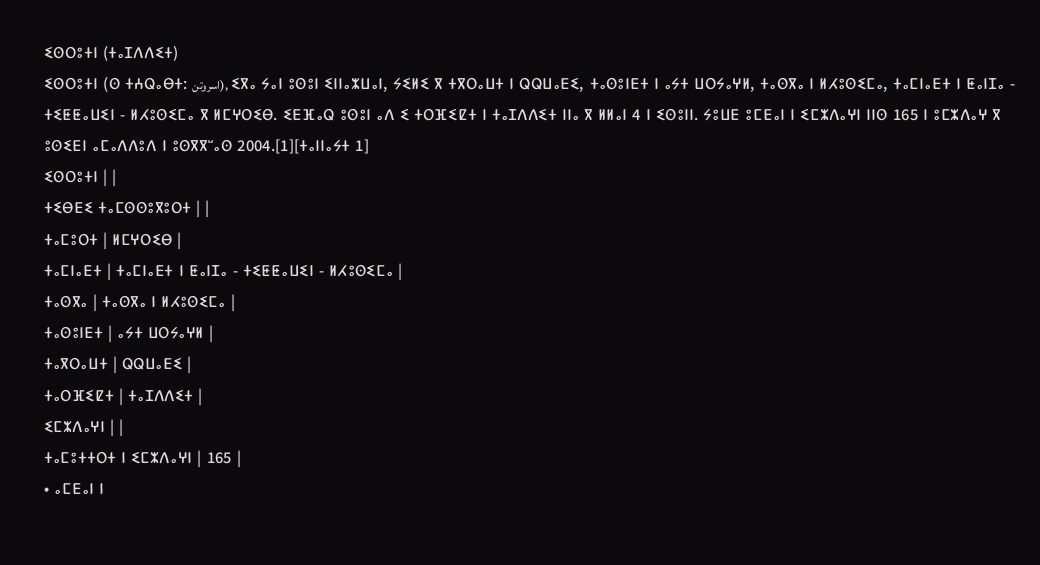ⵉⵙⵔⵓⵜⵏ (ⵜⴰⵊⴷⴷⵉⵜ)
ⵉⵙⵔⵓⵜⵏ (ⵙ ⵜⵄⵕⴰⴱⵜ: اسروتن), ⵉⴳⴰ ⵢⴰⵏ ⵓⵙⵓⵏ ⵉⵏⵏⴰⵣⵡⴰⵏ, ⵢⵉⵍⵉ ⴳ ⵜⴳⵔⴰⵡⵜ ⵏ ⵕⵕⵡⴰⴹⵉ, ⵜⴰⵙⵓⵏⴹⵜ ⵏ ⴰⵢⵜ ⵡⵔⵢⴰⵖⵍ, ⵜⴰⵙⴳⴰ ⵏ ⵍⵃⵓⵙⵉⵎⴰ, ⵜⴰⵎⵏⴰⴹⵜ ⵏ ⵟⴰⵏⵊⴰ - ⵜⵉⵟⵟⴰⵡⵉⵏ - ⵍⵃⵓⵙⵉⵎⴰ ⴳ ⵍⵎⵖⵔⵉⴱ. ⵉⴹⴼⴰⵕ ⵓⵙⵓⵏ ⴰⴷ ⵉ ⵜⵔⴼⵉⵇⵜ ⵏ ⵜⴰⵊⴷⴷⵉⵜ ⵏⵏⴰ ⴳ ⵍⵍⴰⵏ 4 ⵏ ⵉⵙⵓⵏⵏ. ⵢⵓⵡⴹ ⵓⵎⴹⴰⵏ ⵏ ⵉⵎⵣⴷⴰⵖⵏ ⵏⵏⵙ 165 ⵏ ⵓⵎⵣⴷⴰⵖ ⴳ ⵓⵙⵉⴹⵏ ⴰⵎⴰⴷⴷⵓⴷ ⵏ ⵓⵙⴳⴳⵯⴰⵙ 2004.[1][ⵜⴰⵏⵏⴰⵢⵜ 1]
ⵉⵙⵔⵓⵜⵏ | |
ⵜⵉⴱⴹⵉ ⵜⴰⵎⵙⵙⵓⴳⵓⵔⵜ | |
ⵜⴰⵎⵓⵔⵜ | ⵍⵎⵖⵔⵉⴱ |
ⵜⴰⵎⵏⴰⴹⵜ | ⵜⴰⵎⵏⴰⴹⵜ ⵏ ⵟⴰⵏⵊⴰ - ⵜⵉⵟⵟⴰⵡⵉⵏ - ⵍⵃⵓⵙⵉⵎⴰ |
ⵜⴰⵙⴳⴰ | ⵜⴰⵙⴳⴰ ⵏ ⵍⵃⵓⵙⵉⵎⴰ |
ⵜⴰⵙⵓⵏⴹⵜ | ⴰⵢⵜ ⵡⵔⵢⴰⵖⵍ |
ⵜⴰⴳⵔⴰⵡⵜ | ⵕⵕⵡⴰⴹⵉ |
ⵜⴰⵔⴼⵉⵇⵜ | ⵜⴰⵊⴷⴷⵉⵜ |
ⵉⵎⵣⴷⴰⵖⵏ | |
ⵜⴰⵎⵓⵜⵜⵔⵜ ⵏ ⵉⵎⵣⴷⴰⵖⵏ | 165 |
• ⴰⵎⴹⴰⵏ ⵏ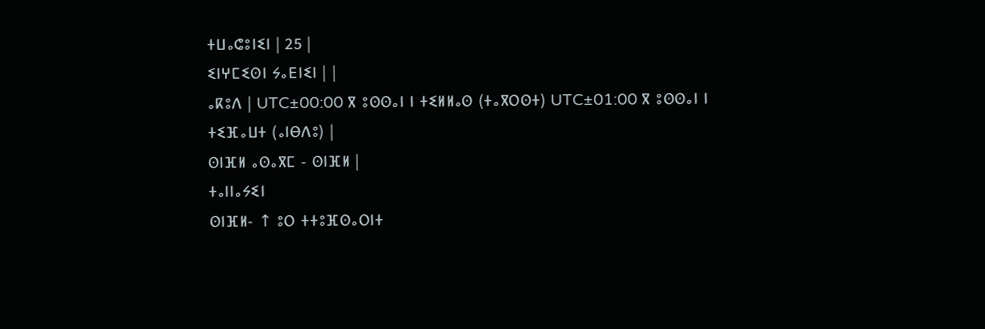ⵜⵡⴰⵛⵓⵏⵉⵏ | 25 |
ⵉⵏⵖⵎⵉⵙⵏ ⵢⴰⴹⵏⵉⵏ | |
ⴰⴽⵓⴷ | UTC±00:00 ⴳ ⵓⵙⵙⴰⵏ ⵏ ⵜⵉⵍⵍⴰⵙ (ⵜⴰⴳⵔⵙⵜ) UTC±01:00 ⴳ ⵓⵙⵙⴰⵏ ⵏ ⵜⵉⴼⴰⵡⵜ (ⴰⵏⴱⴷⵓ) |
ⵙⵏⴼⵍ ⴰⵙⴰⴳⵎ - ⵙⵏⴼⵍ |
ⵜⴰⵏⵏⴰⵢⵉⵏ
ⵙⵏⴼⵍ- ↑ ⵓⵔ ⵜⵜⵓⴼⵙⴰⵔⵏⵜ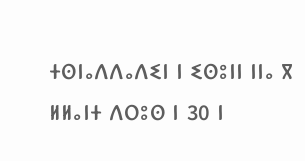ⵜⵙⵏⴰⴷⴷⴰⴷⵉⵏ ⵏ ⵉⵙⵓⵏⵏ ⵏⵏⴰ ⴳ ⵍⵍⴰⵏⵜ ⴷⵔⵓⵙ ⵏ 30 ⵏ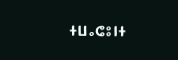ⵜⵡⴰⵛⵓⵏⵜ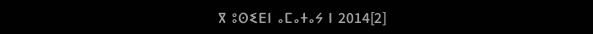ⴳ ⵓⵙⵉⴹⵏ ⴰⵎⴰⵜⴰⵢ ⵏ 2014[2]